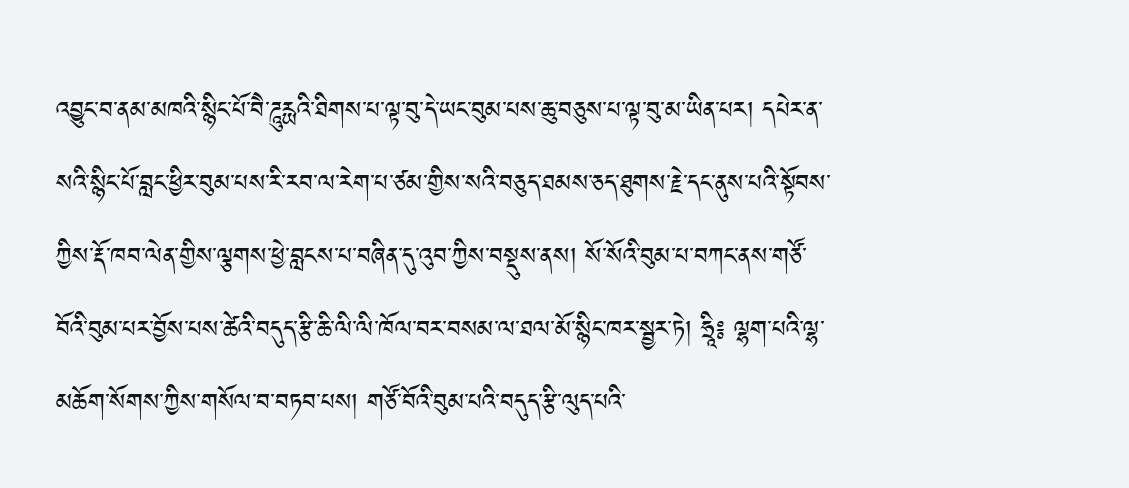འབྱུང་བ་ནམ་མཁའི་སྙིང་པོ་བཻ་ཌཱུརྻའི་ཐིགས་པ་ལྟ་བུ་དེ་ཡང་བུམ་པས་ཆུ་བཅུས་པ་ལྟ་བུ་མ་ཡིན་པར། དཔེར་ན་སའི་སྙིང་པོ་བླང་ཕྱིར་བུམ་པས་རི་རབ་ལ་རེག་པ་ཙམ་གྱིས་སའི་བཅུད་ཐམས་ཅད་ཐུགས་རྗེ་དང་ནུས་པའི་སྟོབས་ཀྱིས་རྡོ་ཁབ་ལེན་གྱིས་ལྕགས་ཕྱེ་བླངས་པ་བཞིན་དུ་འུབ་ཀྱིས་བསྡུས་ནས། སོ་སོའི་བུམ་པ་བཀང་ནས་གཙོ་བོའི་བུམ་པར་བྱོས་པས་ཚེའི་བདུད་རྩི་ཆི་ལི་ལི་ཁོལ་བར་བསམ་ལ་ཐལ་མོ་སྙིང་ཁར་སྦྱར་ཏེ། ཧྲཱི༔ ལྷག་པའི་ལྷ་མཆོག་སོགས་ཀྱིས་གསོལ་བ་བཏབ་པས། གཙོ་བོའི་བུམ་པའི་བདུད་རྩི་ལུད་པའི་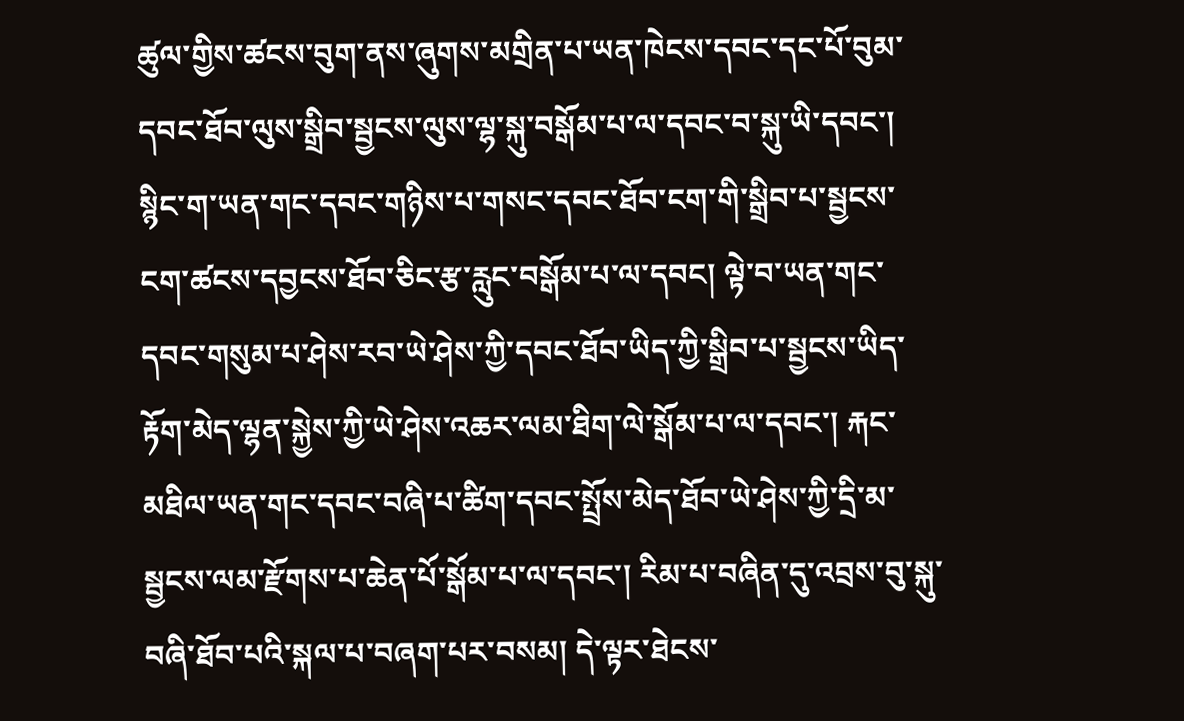ཚུལ་གྱིས་ཚངས་བུག་ནས་ཞུགས་མགྲིན་པ་ཡན་ཁེངས་དབང་དང་པོ་བུམ་དབང་ཐོབ་ལུས་སྒྲིབ་སྦྱངས་ལུས་ལྷ་སྐུ་བསྒོམ་པ་ལ་དབང་བ་སྐུ་ཡི་དབང་། སྙིང་ག་ཡན་གང་དབང་གཉིས་པ་གསང་དབང་ཐོབ་ངག་གི་སྒྲིབ་པ་སྦྱངས་ངག་ཚངས་དབྱངས་ཐོབ་ཅིང་རྩ་རླུང་བསྒོམ་པ་ལ་དབང། ལྟེ་བ་ཡན་གང་དབང་གསུམ་པ་ཤེས་རབ་ཡེ་ཤེས་ཀྱི་དབང་ཐོབ་ཡིད་ཀྱི་སྒྲིབ་པ་སྦྱངས་ཡིད་རྟོག་མེད་ལྷན་སྐྱེས་ཀྱི་ཡེ་ཤེས་འཆར་ལམ་ཐིག་ལེ་སྒོམ་པ་ལ་དབང་། རྐང་མཐིལ་ཡན་གང་དབང་བཞི་པ་ཚིག་དབང་སྤྲོས་མེད་ཐོབ་ཡེ་ཤེས་ཀྱི་དྲི་མ་སྦྱངས་ལམ་རྫོགས་པ་ཆེན་པོ་སྒོམ་པ་ལ་དབང་། རིམ་པ་བཞིན་དུ་འབྲས་བུ་སྐུ་བཞི་ཐོབ་པའི་སྐལ་པ་བཞག་པར་བསམ། དེ་ལྟར་ཐེངས་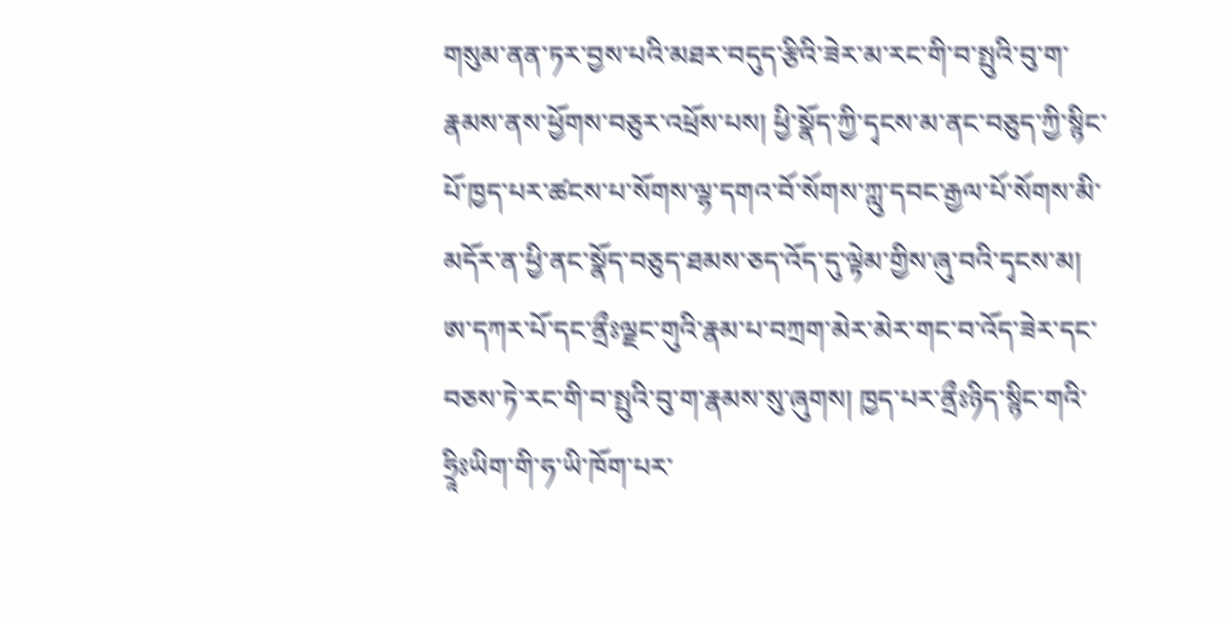གསུམ་ནན་ཏར་བྱས་པའི་མཐར་བདུད་རྩིའི་ཟེར་མ་རང་གི་བ་སྤུའི་བུ་ག་རྣམས་ནས་ཕྱོགས་བཅུར་འཕྲོས་པས། ཕྱི་སྣོད་ཀྱི་དྭངས་མ་ནང་བཅུད་ཀྱི་སྙིང་པོ་ཁྱད་པར་ཚངས་པ་སོགས་ལྷ་དགའ་བོ་སོགས་ཀླུ་དབང་རྒྱལ་པོ་སོགས་མི་མདོར་ན་ཕྱི་ནང་སྣོད་བཅུད་ཐམས་ཅད་འོད་དུ་ལྟེམ་གྱིས་ཞུ་བའི་དྭངས་མ། ཨ་དཀར་པོ་དང་ནྲྀཿལྗང་གུའི་རྣམ་པ་བཀྲག་མེར་མེར་གང་བ་འོད་ཟེར་དང་བཅས་ཏེ་རང་གི་བ་སྤུའི་བུ་ག་རྣམས་སུ་ཞུགས། ཁྱད་པར་ནྲྀཿཉིད་སྙིང་གའི་ཧྲཱིཿཡིག་གི་ཧ་ཡི་ཁོག་པར་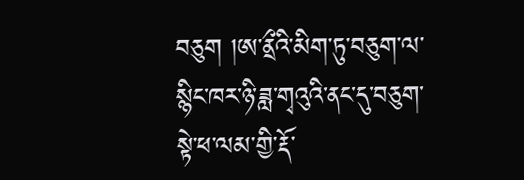བཅུག །ཨ་ནྲྀའི་མིག་ཏུ་བཅུག་ལ་སྙིང་ཁར་ཉི་ཟླ་གྭའུའི་ནང་དུ་བཅུག་སྟེ་ཕ་ལམ་གྱི་རྡོ་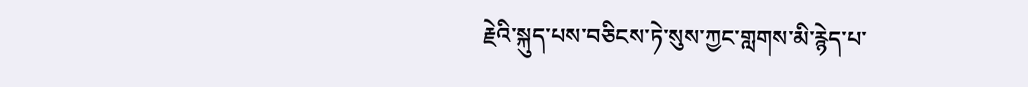རྗེའི་སྐུད་པས་བཅིངས་ཏེ་སུས་ཀྱང་གླགས་མི་རྙེད་པ་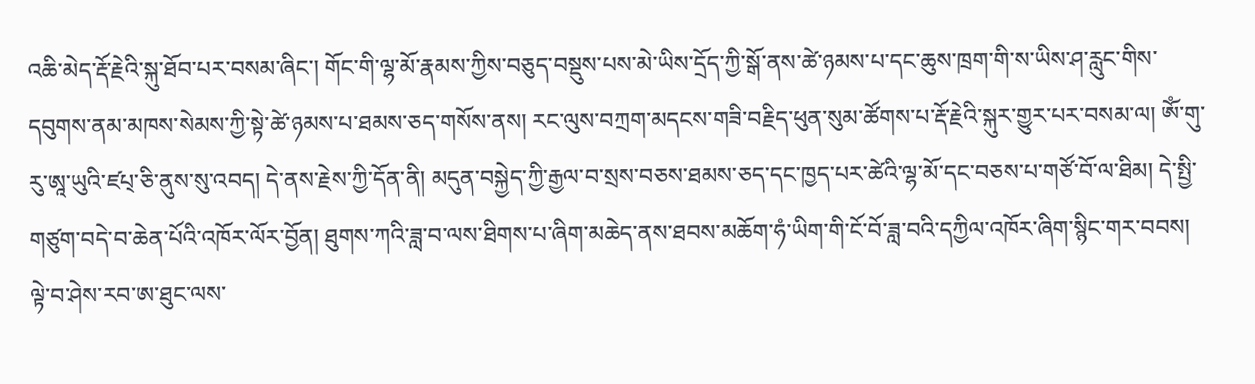འཆི་མེད་རྡོ་རྗེའི་སྐུ་ཐོབ་པར་བསམ་ཞིང་། གོང་གི་ལྷ་མོ་རྣམས་ཀྱིས་བཅུད་བསྡུས་པས་མེ་ཡིས་དྲོད་ཀྱི་སྒོ་ནས་ཚེ་ཉམས་པ་དང་ཆུས་ཁྲག་གི་ས་ཡིས་ཤ་རླུང་གིས་དབུགས་ནམ་མཁས་སེམས་ཀྱི་སྟེ་ཚེ་ཉམས་པ་ཐམས་ཅད་གསོས་ནས། རང་ལུས་བཀྲག་མདངས་གཟི་བརྗིད་ཕུན་སུམ་ཚོགས་པ་རྡོ་རྗེའི་སྐུར་གྱུར་པར་བསམ་ལ། ཨོཾ་གུ་རུ་ཨཱ་ཡུའི་ཛཔ྄་ཅི་ནུས་སུ་འབད། དེ་ནས་རྗེས་ཀྱི་དོན་ནི། མདུན་བསྐྱེད་ཀྱི་རྒྱལ་བ་སྲས་བཅས་ཐམས་ཅད་དང་ཁྱད་པར་ཚེའི་ལྷ་མོ་དང་བཅས་པ་གཙོ་བོ་ལ་ཐིམ། དེ་སྤྱི་གཙུག་བདེ་བ་ཆེན་པོའི་འཁོར་ལོར་བྱོན། ཐུགས་ཀའི་ཟླ་བ་ལས་ཐིགས་པ་ཞིག་མཆེད་ནས་ཐབས་མཆོག་ཧཾ་ཡིག་གི་ངོ་བོ་ཟླ་བའི་དཀྱིལ་འཁོར་ཞིག་སྙིང་གར་བབས། ལྟེ་བ་ཤེས་རབ་ཨ་ཐུང་ལས་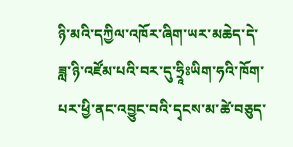ཉི་མའི་དཀྱིལ་འཁོར་ཞིག་ཡར་མཆེད་དེ་ཟླ་ཉི་འཛོམ་པའི་བར་དུ་ཧྲཱིཿཡིག་ཧའི་ཁོག་པར་ཕྱི་ནང་འབྱུང་བའི་དྭངས་མ་ཚེ་བཅུད་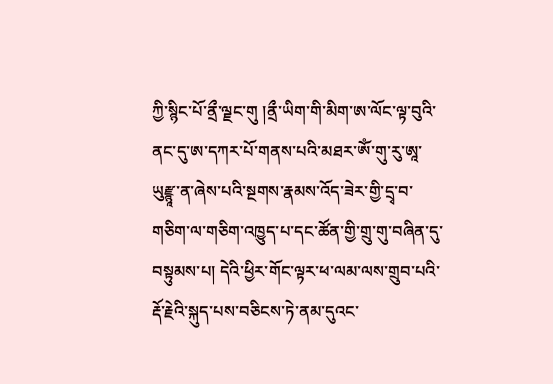ཀྱི་སྙིང་པོ་ནྲྀ་ལྗང་གུ །ནྲྀ་ཡིག་གི་མིག་ཨ་ལོང་ལྟ་བུའི་ནང་དུ་ཨ་དཀར་པོ་གནས་པའི་མཐར་ཨོཾ་གུ་རུ་ཨཱ་ཡུརྫྙཱ་ན་ཞེས་པའི་སྔགས་རྣམས་འོད་ཟེར་གྱི་དྲྭ་བ་གཅིག་ལ་གཅིག་འཁྱུད་པ་དང་ཚོན་གྱི་གྲུ་གུ་བཞིན་དུ་བསྟུམས་པ། དེའི་ཕྱིར་གོང་ལྟར་ཕ་ལམ་ལས་གྲུབ་པའི་རྡོ་རྗེའི་སྐུད་པས་བཅིངས་ཏེ་ནམ་དུའང་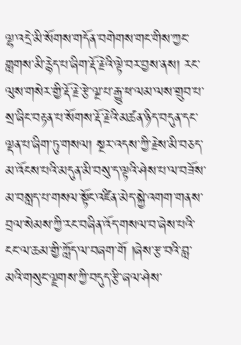ལྷ་འདྲེ་མི་སོགས་གདོན་བགེགས་གང་གིས་ཀྱང་གླགས་མི་རྙེད་པ་ཞིག་རྡོ་རྗེའི་ལྟེ་བར་བྱས་ནས། རང་ལུས་གསེར་གྱི་རྡོ་རྗེ་རྩེ་ལྔ་པ་རྒྱུ་ཕ་ལམ་ལས་གྲུབ་པ་སྲ་ཞིང་བརྟན་པ་སོགས་རྡོ་རྗེའི་མཚན་ཉིད་བདུན་དང་ལྡན་པ་ཞིག་ཏུ་གསལ། སྔར་འདས་ཀྱི་རྗེས་མི་བཅད་མ་འོངས་པའི་མདུན་མི་བསུ་ད་ལྟའི་ཤེས་པ་ལ་བཟོས་མ་བསླད་པ་གསལ་སྟོང་འཛིན་མེད་སྐྱེ་འགག་གནས་བྲལ་སེམས་ཀྱི་རང་བཞིན་འོད་གསལ་བ་ཞེས་པའི་ངང་ལ་ཆམ་གྱི་ཀློད་ལ་བཞག་གོ །ཞེས་རྩ་བའི་བླ་མའི་གསུང་ལྗགས་ཀྱི་བདུད་རྩི་ཞལ་ཤེས་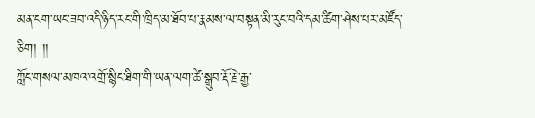མན་ངག་ཡང་ཟབ་འདི་ཉིད་རང་གི་ཁྲིད་མ་ཐོབ་པ་རྣམས་ལ་བསྟན་མི་རུང་བའི་དམ་ཚིག་ཤེས་པར་མཛོད་ཅིག། །།
ཀློང་གསལ་མཁའ་འགྲོ་སྙིང་ཐིག་གི་ཡན་ལག་ཚེ་སྒྲུབ་རྡོ་རྗེ་རྒྱ་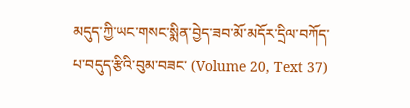མདུད་ཀྱི་ཡང་གསང་སྨིན་བྱེད་ཟབ་མོ་མདོར་དྲིལ་བཀོད་པ་བདུད་རྩིའི་བུམ་བཟང་ (Volume 20, Text 37)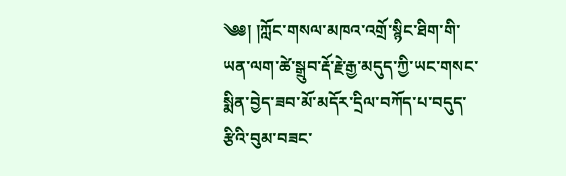༄༅། །ཀློང་གསལ་མཁའ་འགྲོ་སྙིང་ཐིག་གི་ཡན་ལག་ཚེ་སྒྲུབ་རྡོ་རྗེ་རྒྱ་མདུད་ཀྱི་ཡང་གསང་སྨིན་བྱེད་ཟབ་མོ་མདོར་དྲིལ་བཀོད་པ་བདུད་རྩིའི་བུམ་བཟང་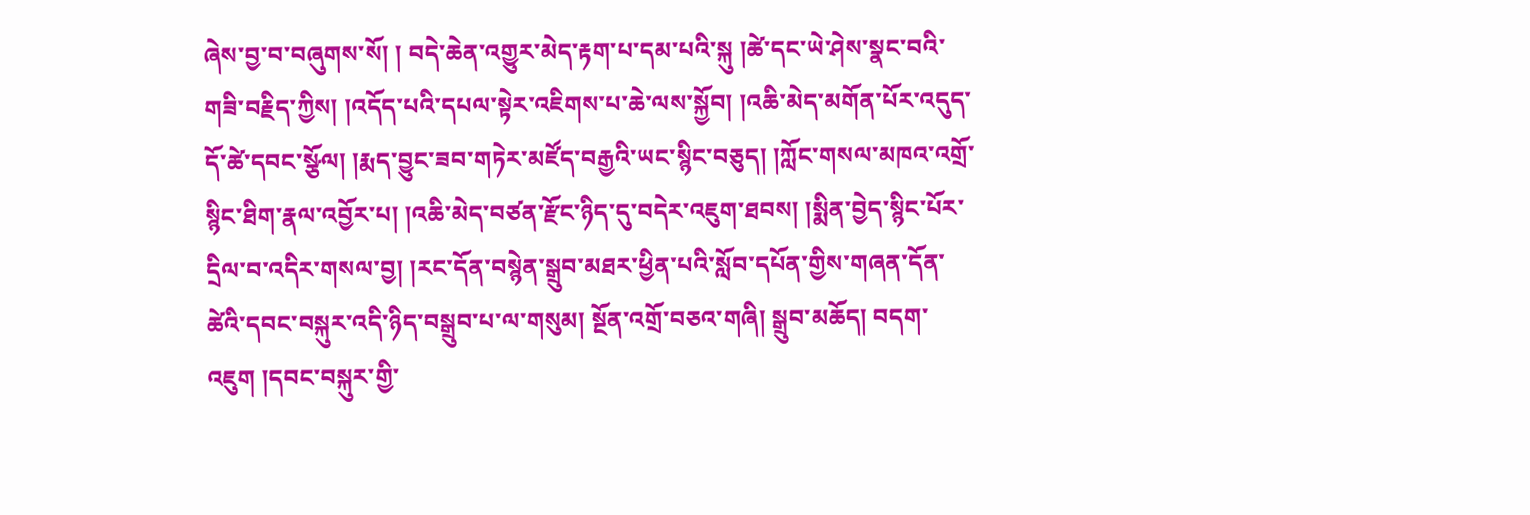ཞེས་བྱ་བ་བཞུགས་སོ། ། བདེ་ཆེན་འགྱུར་མེད་རྟག་པ་དམ་པའི་སྐུ །ཚེ་དང་ཡེ་ཤེས་སྣང་བའི་གཟི་བརྗིད་ཀྱིས། །འདོད་པའི་དཔལ་སྟེར་འཇིགས་པ་ཆེ་ལས་སྐྱོབ། །འཆི་མེད་མགོན་པོར་འདུད་དོ་ཚེ་དབང་སྩོལ། །རྨད་བྱུང་ཟབ་གཏེར་མཛོད་བརྒྱའི་ཡང་སྙིང་བཅུད། །ཀློང་གསལ་མཁའ་འགྲོ་སྙིང་ཐིག་རྣལ་འབྱོར་པ། །འཆི་མེད་བཙན་རྫོང་ཉིད་དུ་བདེར་འཇུག་ཐབས། །སྨིན་བྱེད་སྙིང་པོར་དྲིལ་བ་འདིར་གསལ་བྱ། །རང་དོན་བསྙེན་སྒྲུབ་མཐར་ཕྱིན་པའི་སློབ་དཔོན་གྱིས་གཞན་དོན་ཚེའི་དབང་བསྐུར་འདི་ཉིད་བསྒྲུབ་པ་ལ་གསུམ། སྔོན་འགྲོ་བཅའ་གཞི། སྒྲུབ་མཆོད། བདག་འཇུག །དབང་བསྐུར་གྱི་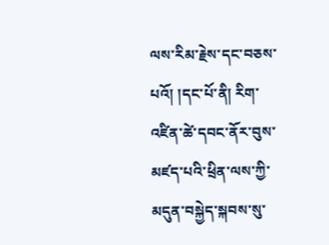ལས་རིམ་རྗེས་དང་བཅས་པའོ། །དང་པོ་ནི། རིག་འཛིན་ཚེ་དབང་ནོར་བུས་མཛད་པའི་ཕྲིན་ལས་ཀྱི་མདུན་བསྐྱེད་སྐབས་སུ་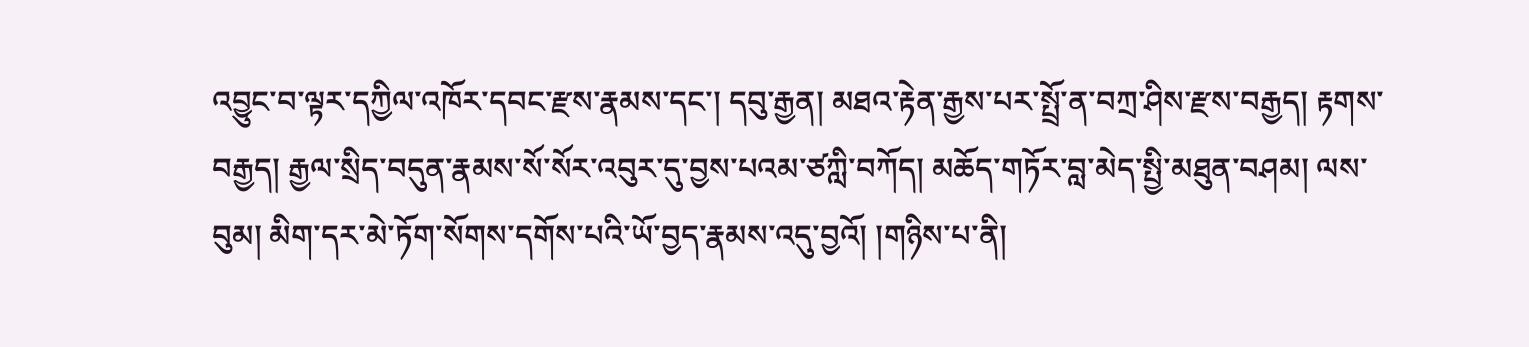འབྱུང་བ་ལྟར་དཀྱིལ་འཁོར་དབང་རྫས་རྣམས་དང་། དབུ་རྒྱན། མཐའ་རྟེན་རྒྱས་པར་སྤྲོ་ན་བཀྲ་ཤིས་རྫས་བརྒྱད། རྟགས་བརྒྱད། རྒྱལ་སྲིད་བདུན་རྣམས་སོ་སོར་འབུར་དུ་བྱས་པའམ་ཙཀླི་བཀོད། མཆོད་གཏོར་བླ་མེད་སྤྱི་མཐུན་བཤམ། ལས་བུམ། མིག་དར་མེ་ཏོག་སོགས་དགོས་པའི་ཡོ་བྱད་རྣམས་འདུ་བྱའོ། །གཉིས་པ་ནི།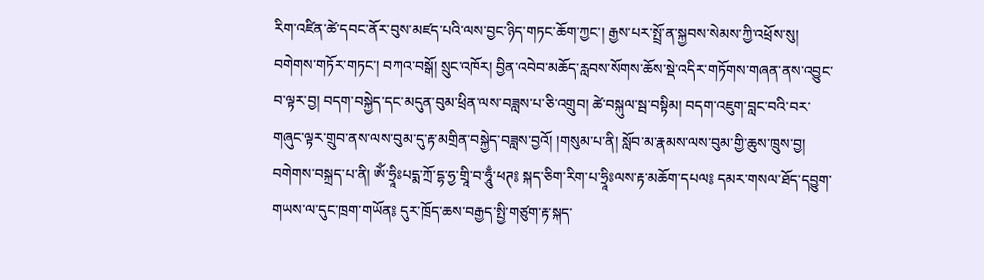རིག་འཛིན་ཚེ་དབང་ནོར་བུས་མཛད་པའི་ལས་བྱང་ཉིད་གཏང་ཆོག་ཀྱང་། རྒྱས་པར་སྤྲོ་ན་སྐྱབས་སེམས་ཀྱི་འཕྲོས་སུ། བགེགས་གཏོར་གཏང་། བཀའ་བསྒོ། སྲུང་འཁོར། བྱིན་འབེབ་མཆོད་རླབས་སོགས་ཆོས་སྡེ་འདིར་གཏོགས་གཞན་ནས་འབྱུང་བ་ལྟར་བྱ། བདག་བསྐྱེད་དང་མདུན་བུམ་ཕྲིན་ལས་བཟླས་པ་ཅི་འགྲུབ། ཚེ་བསྐུལ་སྦ་བསྟིམ། བདག་འཇུག་བླང་བའི་བར་གཞུང་ལྟར་གྲུབ་ནས་ལས་བུམ་དུ་རྟ་མགྲིན་བསྐྱེད་བཟླས་བྱའོ། །གསུམ་པ་ནི། སློབ་མ་རྣམས་ལས་བུམ་གྱི་ཆུས་ཁྲུས་བྱ། བགེགས་བསྐྲད་པ་ནི། ཨོཾ་ཧྲཱིཿཔདྨ་ཀྲོ་དྷ་ཧྱ་གྲཱི་བ་ཧཱུྃ་ཕཊ༔ སྐད་ཅིག་རིག་པ་ཧྲཱིཿལས་རྟ་མཆོག་དཔལ༔ དམར་གསལ་ཐོད་དབྱུག་གཡས་ལ་དུང་ཁྲག་གཡོན༔ དུར་ཁྲོད་ཆས་བརྒྱད་སྤྱི་གཙུག་རྟ་སྐད་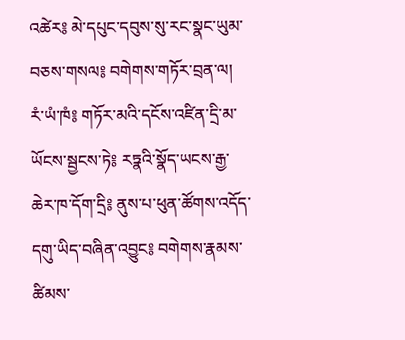འཚེར༔ མེ་དཔུང་དབུས་སུ་རང་སྣང་ཡུམ་བཅས་གསལ༔ བགེགས་གཏོར་བྲན་ལ། རཾ་ཡཾ་ཁཾ༔ གཏོར་མའི་དངོས་འཛིན་དྲི་མ་ཡོངས་སྦྱངས་ཏེ༔ རཏྣའི་སྣོད་ཡངས་རྒྱ་ཆེར་ཁ་དོག་དྲི༔ ནུས་པ་ཕུན་ཚོགས་འདོད་དགུ་ཡིད་བཞིན་འབྱུང༔ བགེགས་རྣམས་ཚིམས་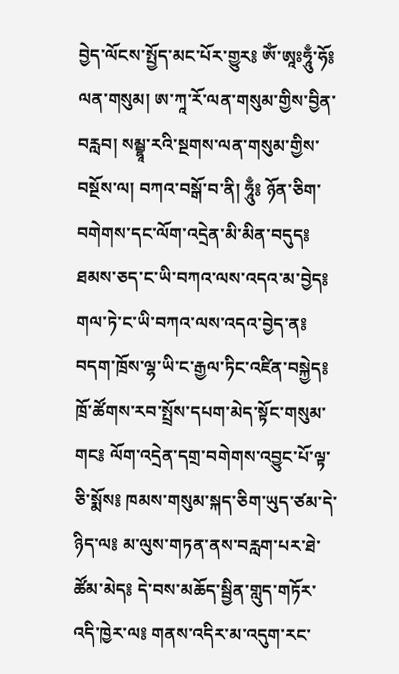བྱེད་ལོངས་སྤྱོད་མང་པོར་གྱུར༔ ཨོཾ་ཨཱཿཧཱུྃ་ཧོ༔ ལན་གསུམ། ཨ་ཀཱ་རོ་ལན་གསུམ་གྱིས་བྱིན་བརླབ། སམྦྷཱ་རའི་སྔགས་ལན་གསུམ་གྱིས་བསྔོས་ལ། བཀའ་བསྒོ་བ་ནི། ཧཱུྃ༔ ཉོན་ཅིག་བགེགས་དང་ལོག་འདྲེན་མི་མིན་བདུད༔ ཐམས་ཅད་ང་ཡི་བཀའ་ལས་འདའ་མ་བྱེད༔ གལ་ཏེ་ང་ཡི་བཀའ་ལས་འདའ་བྱེད་ན༔ བདག་ཁྲོས་ལྷ་ཡི་ང་རྒྱལ་ཏིང་འཛིན་བསྐྱེད༔ ཁྲོ་ཚོགས་རབ་སྤྲོས་དཔག་མེད་སྟོང་གསུམ་གང༔ ལོག་འདྲེན་དགྲ་བགེགས་འབྱུང་པོ་ལྟ་ཅི་སྨོས༔ ཁམས་གསུམ་སྐད་ཅིག་ཡུད་ཙམ་དེ་ཉིད་ལ༔ མ་ལུས་གཏན་ནས་བརླག་པར་ཐེ་ཚོམ་མེད༔ དེ་བས་མཆོད་སྦྱིན་གླུད་གཏོར་འདི་ཁྱེར་ལ༔ གནས་འདིར་མ་འདུག་རང་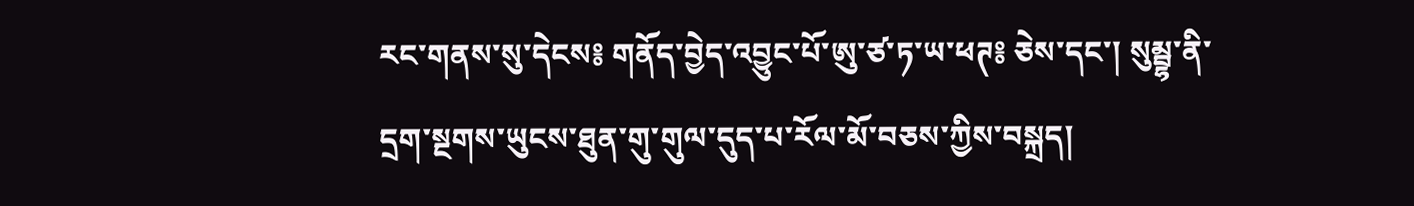རང་གནས་སུ་དེངས༔ གནོད་བྱེད་འབྱུང་པོ་ཨུ་ཙ་ཏ་ཡ་ཕཊ༔ ཅེས་དང་། སུམྦྷ་ནི་དྲག་སྔགས་ཡུངས་ཐུན་གུ་གུལ་དུད་པ་རོལ་མོ་བཅས་ཀྱིས་བསྐྲད།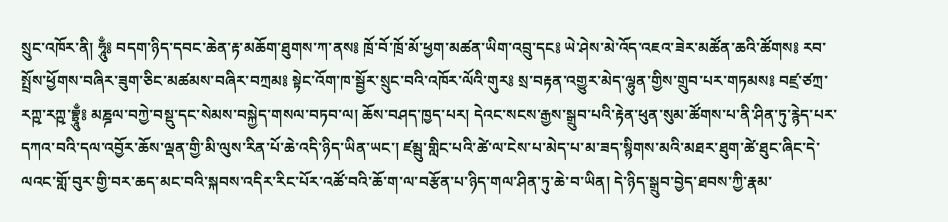སྲུང་འཁོར་ནི། ཧཱུྃ༔ བདག་ཉིད་དབང་ཆེན་རྟ་མཆོག་ཐུགས་ཀ་ནས༔ ཁྲོ་བོ་ཁྲོ་མོ་ཕྱག་མཚན་ཡིག་འབྲུ་དང༔ ཡེ་ཤེས་མེ་འོད་འཇའ་ཟེར་མཚོན་ཆའི་ཚོགས༔ རབ་སྤྲོས་ཕྱོགས་བཞིར་ཟུག་ཅིང་མཚམས་བཞིར་བཀྲམ༔ སྟེང་འོག་ཁ་སྦྱོར་སྲུང་བའི་འཁོར་ལོའི་གུར༔ སྲ་བརྟན་འགྱུར་མེད་ལྷུན་གྱིས་གྲུབ་པར་གཏམས༔ བཛྲ་ཙཀྲ་རཀྵ་རཀྵ་བྷྲཱུྃ༔ མཎྜལ་བཀྱེ་བསྡུ་དང་སེམས་བསྐྱེད་གསལ་བཏབ་ལ། ཆོས་བཤད་ཁྱད་པར། དེའང་སངས་རྒྱས་སྒྲུབ་པའི་རྟེན་ཕུན་སུམ་ཚོགས་པ་ནི་ཤིན་ཏུ་རྙེད་པར་དཀའ་བའི་དལ་འབྱོར་ཆོས་ལྡན་གྱི་མི་ལུས་རིན་པོ་ཆེ་འདི་ཉིད་ཡིན་ཡང་། ཛམྦུ་གླིང་པའི་ཚེ་ལ་ངེས་པ་མེད་པ་མ་ཟད་སྙིགས་མའི་མཐར་ཐུག་ཚེ་ཐུང་ཞིང་དེ་ལའང་གློ་བུར་གྱི་བར་ཆད་མང་བའི་སྐབས་འདིར་རིང་པོར་འཚོ་བའི་ཆོ་ག་ལ་བརྩོན་པ་ཉིད་གལ་ཤིན་ཏུ་ཆེ་བ་ཡིན། དེ་ཉིད་སྒྲུབ་བྱེད་ཐབས་ཀྱི་རྣམ་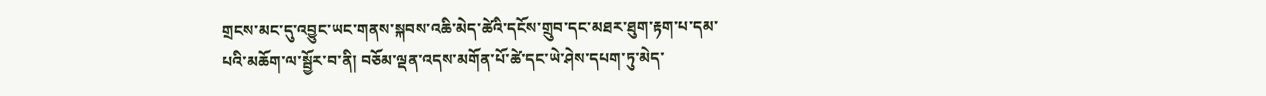གྲངས་མང་དུ་འབྱུང་ཡང་གནས་སྐབས་འཆི་མེད་ཚེའི་དངོས་གྲུབ་དང་མཐར་ཐུག་རྟག་པ་དམ་པའི་མཆོག་ལ་སྦྱོར་བ་ནི། བཅོམ་ལྡན་འདས་མགོན་པོ་ཚེ་དང་ཡེ་ཤེས་དཔག་ཏུ་མེད་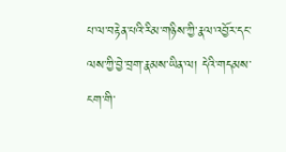པ་ལ་བརྟེན་པའི་རིམ་གཉིས་ཀྱི་རྣལ་འབྱོར་དང་ལས་ཀྱི་བྱེ་བྲག་རྣམས་ཡིན་ལ། དེའི་གདམས་ངག་གི་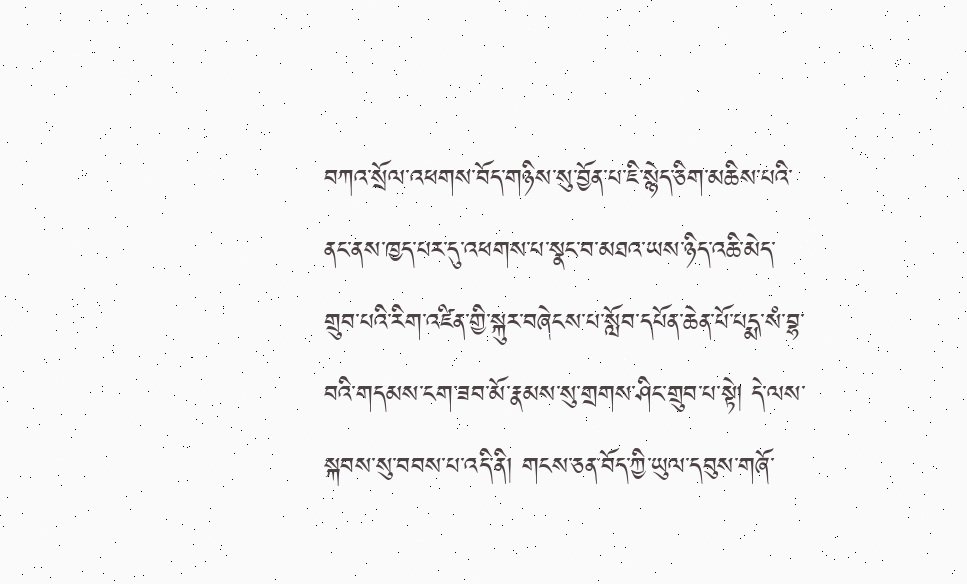བཀའ་སྲོལ་འཕགས་བོད་གཉིས་སུ་བྱོན་པ་ཇི་སྙེད་ཅིག་མཆིས་པའི་ནང་ནས་ཁྱད་པར་དུ་འཕགས་པ་སྣང་བ་མཐའ་ཡས་ཉིད་འཆི་མེད་གྲུབ་པའི་རིག་འཛིན་གྱི་སྐུར་བཞེངས་པ་སློབ་དཔོན་ཆེན་པོ་པདྨ་སཾ་བྷ་བའི་གདམས་ངག་ཟབ་མོ་རྣམས་སུ་གྲགས་ཤིང་གྲུབ་པ་སྟེ། དེ་ལས་སྐབས་སུ་བབས་པ་འདི་ནི། གངས་ཅན་བོད་ཀྱི་ཡུལ་དབུས་གཞོ་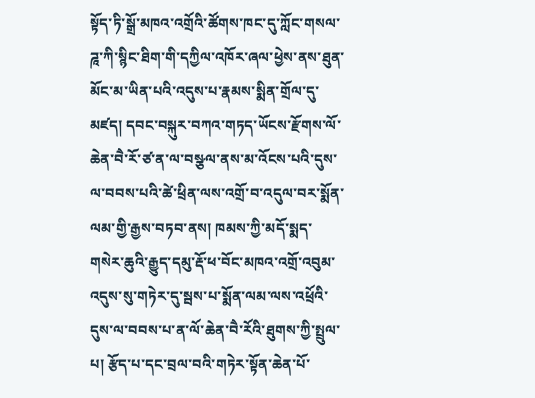སྟོད་ཏི་སྒྲོ་མཁའ་འགྲོའི་ཚོགས་ཁང་དུ་ཀློང་གསལ་ཌཱ་ཀི་སྙིང་ཐིག་གི་དཀྱིལ་འཁོར་ཞལ་ཕྱེས་ནས་ཐུན་མོང་མ་ཡིན་པའི་འདུས་པ་རྣམས་སྨིན་གྲོལ་དུ་མཛད། དབང་བསྐུར་བཀའ་གཏད་ཡོངས་རྫོགས་ལོ་ཆེན་བཻ་རོ་ཙ་ན་ལ་བསྩལ་ནས་མ་འོངས་པའི་དུས་ལ་བབས་པའི་ཚེ་ཕྲིན་ལས་འགྲོ་བ་འདུལ་བར་སྨོན་ལམ་གྱི་རྒྱས་བཏབ་ནས། ཁམས་ཀྱི་མདོ་སྨད་གསེར་ཆུའི་རྒྱུད་དམུ་རྡོ་ཕ་བོང་མཁའ་འགྲོ་འབུམ་འདུས་སུ་གཏེར་དུ་སྦས་པ་སྨོན་ལམ་ལས་འཕྲོའི་དུས་ལ་བབས་པ་ན་ལོ་ཆེན་བཻ་རོའི་ཐུགས་ཀྱི་སྤྲུལ་པ། རྩོད་པ་དང་བྲལ་བའི་གཏེར་སྟོན་ཆེན་པོ་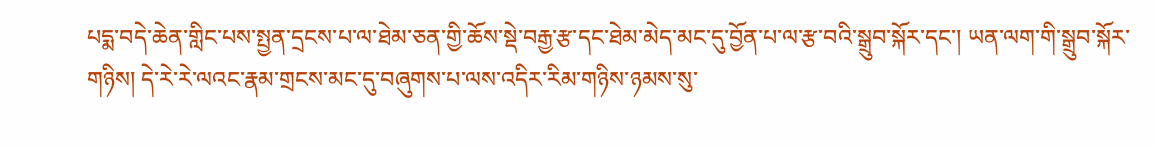པདྨ་བདེ་ཆེན་གླིང་པས་སྤྱན་དྲངས་པ་ལ་ཐེམ་ཅན་གྱི་ཆོས་སྡེ་བརྒྱ་རྩ་དང་ཐེམ་མེད་མང་དུ་བྱོན་པ་ལ་རྩ་བའི་སྒྲུབ་སྐོར་དང་། ཡན་ལག་གི་སྒྲུབ་སྐོར་གཉིས། དེ་རེ་རེ་ལའང་རྣམ་གྲངས་མང་དུ་བཞུགས་པ་ལས་འདིར་རིམ་གཉིས་ཉམས་སུ་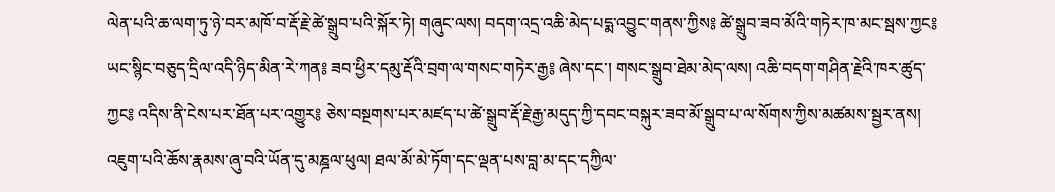ལེན་པའི་ཆ་ལག་ཏུ་ཉེ་བར་མཁོ་བ་རྡོ་རྗེ་ཚེ་སྒྲུབ་པའི་སྐོར་ཏེ། གཞུང་ལས། བདག་འདྲ་འཆི་མེད་པདྨ་འབྱུང་གནས་ཀྱིས༔ ཚེ་སྒྲུབ་ཟབ་མོའི་གཏེར་ཁ་མང་སྦས་ཀྱང༔ ཡང་སྙིང་བཅུད་དྲིལ་འདི་ཉིད་མིན་རེ་ཀན༔ ཟབ་ཕྱིར་དམུ་རྡོའི་བྲག་ལ་གསང་གཏེར་རྒྱ༔ ཞེས་དང་། གསང་སྒྲུབ་ཐེམ་མེད་ལས། འཆི་བདག་གཤིན་རྗེའི་ཁར་ཚུད་ཀྱང༔ འདིས་ནི་ངེས་པར་ཐོན་པར་འགྱུར༔ ཅེས་བསྔགས་པར་མཛད་པ་ཚེ་སྒྲུབ་རྡོ་རྗེ་རྒྱ་མདུད་ཀྱི་དབང་བསྐུར་ཟབ་མོ་སྒྲུབ་པ་ལ་སོགས་ཀྱིས་མཚམས་སྦྱར་ནས། འཇུག་པའི་ཆོས་རྣམས་ཞུ་བའི་ཡོན་དུ་མཎྜལ་ཕུལ། ཐལ་མོ་མེ་ཏོག་དང་ལྡན་པས་བླ་མ་དང་དཀྱིལ་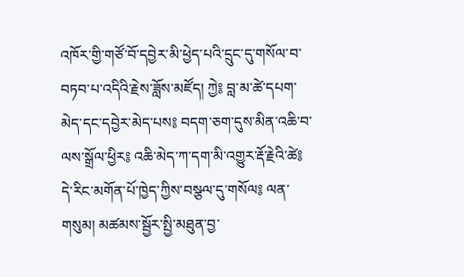འཁོར་གྱི་གཙོ་བོ་དབྱེར་མི་ཕྱེད་པའི་དྲུང་དུ་གསོལ་བ་བཏབ་པ་འདིའི་རྗེས་ཟློས་མཛོད། ཀྱེ༔ བླ་མ་ཚེ་དཔག་མེད་དང་དབྱེར་མེད་པས༔ བདག་ཅག་དུས་མིན་འཆི་བ་ལས་སྒྲོལ་ཕྱིར༔ འཆི་མེད་ཀ་དག་མི་འགྱུར་རྡོ་རྗེའི་ཚེ༔ དེ་རིང་མགོན་པོ་ཁྱེད་ཀྱིས་བསྩལ་དུ་གསོལ༔ ལན་གསུམ། མཚམས་སྦྱོར་སྤྱི་མཐུན་བྱ་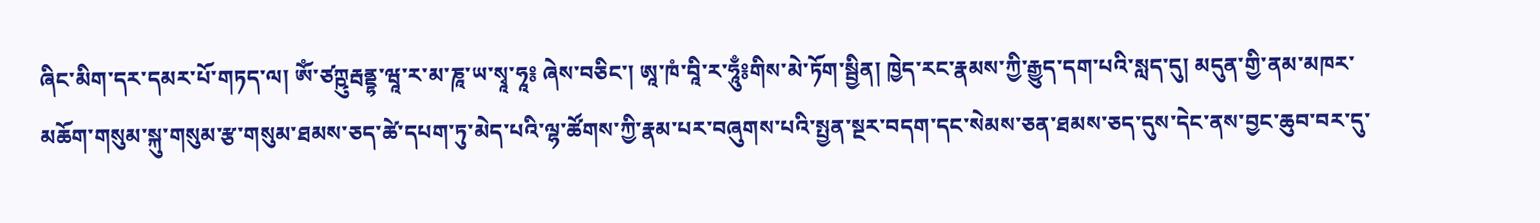ཞིང་མིག་དར་དམར་པོ་གཏད་ལ། ཨོཾ་ཙཀྵུརྦནྡྷ་ཝཱ་ར་མ་ཎཱ་ཡ་སྭཱ་ཧཱ༔ ཞེས་བཅིང་། ཨཱ་ཁཾ་བཱི་ར་ཧཱུྃ༔གིས་མེ་ཏོག་སྦྱིན། ཁྱེད་རང་རྣམས་ཀྱི་རྒྱུད་དག་པའི་སླད་དུ། མདུན་གྱི་ནམ་མཁར་མཆོག་གསུམ་སྐུ་གསུམ་རྩ་གསུམ་ཐམས་ཅད་ཚེ་དཔག་ཏུ་མེད་པའི་ལྷ་ཚོགས་ཀྱི་རྣམ་པར་བཞུགས་པའི་སྤྱན་སྔར་བདག་དང་སེམས་ཅན་ཐམས་ཅད་དུས་དེང་ནས་བྱང་ཆུབ་བར་དུ་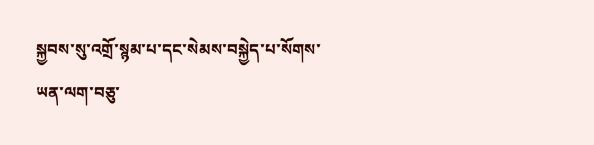སྐྱབས་སུ་འགྲོ་སྙམ་པ་དང་སེམས་བསྐྱེད་པ་སོགས་ཡན་ལག་བཅུ་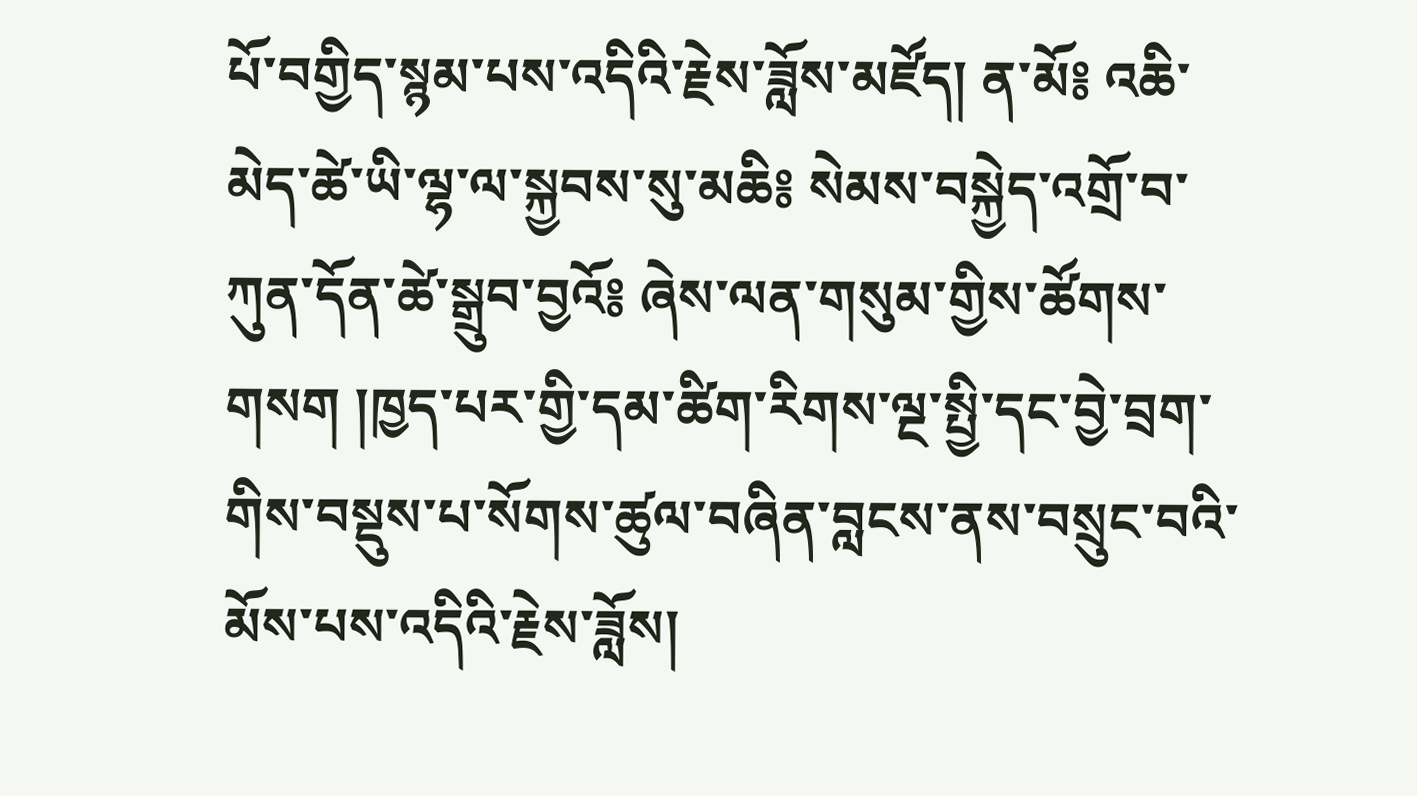པོ་བགྱིད་སྙམ་པས་འདིའི་རྗེས་ཟློས་མཛོད། ན་མོ༔ འཆི་མེད་ཚེ་ཡི་ལྷ་ལ་སྐྱབས་སུ་མཆི༔ སེམས་བསྐྱེད་འགྲོ་བ་ཀུན་དོན་ཚེ་སྒྲུབ་བྱའོ༔ ཞེས་ལན་གསུམ་གྱིས་ཚོགས་གསག །ཁྱད་པར་གྱི་དམ་ཚིག་རིགས་ལྔ་སྤྱི་དང་བྱེ་བྲག་གིས་བསྡུས་པ་སོགས་ཚུལ་བཞིན་བླངས་ནས་བསྲུང་བའི་མོས་པས་འདིའི་རྗེས་ཟློས།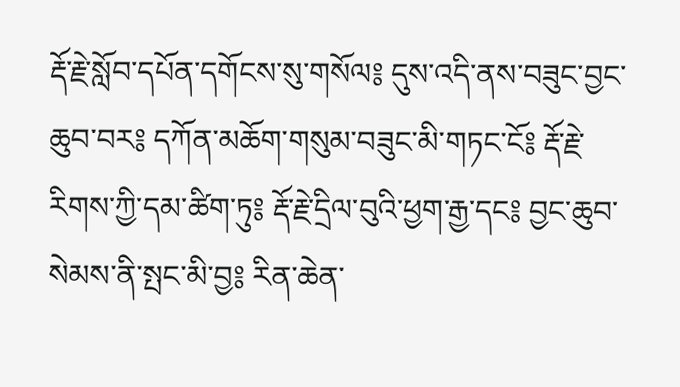རྡོ་རྗེ་སློབ་དཔོན་དགོངས་སུ་གསོལ༔ དུས་འདི་ནས་བཟུང་བྱང་ཆུབ་བར༔ དཀོན་མཆོག་གསུམ་བཟུང་མི་གཏང་ངོ༔ རྡོ་རྗེ་རིགས་ཀྱི་དམ་ཚིག་ཏུ༔ རྡོ་རྗེ་དྲིལ་བུའི་ཕྱག་རྒྱ་དང༔ བྱང་ཆུབ་སེམས་ནི་སྤང་མི་བྱ༔ རིན་ཆེན་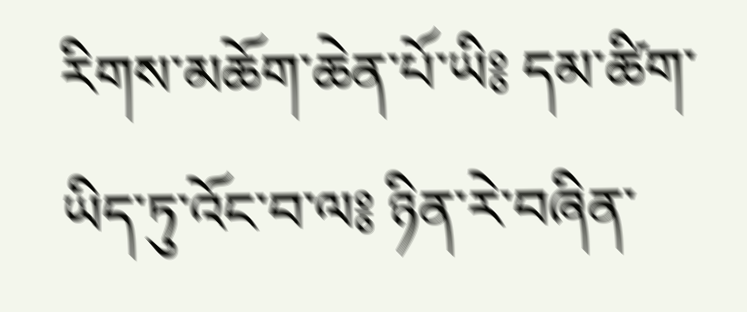རིགས་མཆོག་ཆེན་པོ་ཡི༔ དམ་ཚིག་ཡིད་ཏུ་འོང་བ་ལ༔ ཉིན་རེ་བཞིན་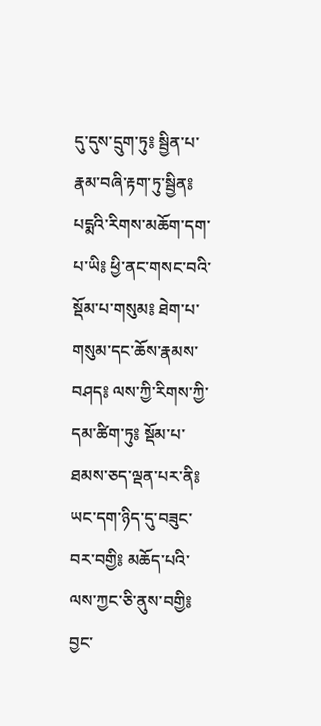དུ་དུས་དྲུག་ཏུ༔ སྦྱིན་པ་རྣམ་བཞི་རྟག་ཏུ་སྦྱིན༔ པདྨའི་རིགས་མཆོག་དག་པ་ཡི༔ ཕྱི་ནང་གསང་བའི་སྡོམ་པ་གསུམ༔ ཐེག་པ་གསུམ་དང་ཆོས་རྣམས་བཤད༔ ལས་ཀྱི་རིགས་ཀྱི་དམ་ཚིག་ཏུ༔ སྡོམ་པ་ཐམས་ཅད་ལྡན་པར་ནི༔ ཡང་དག་ཉིད་དུ་བཟུང་བར་བགྱི༔ མཆོད་པའི་ལས་ཀྱང་ཅི་ནུས་བགྱི༔ བྱང་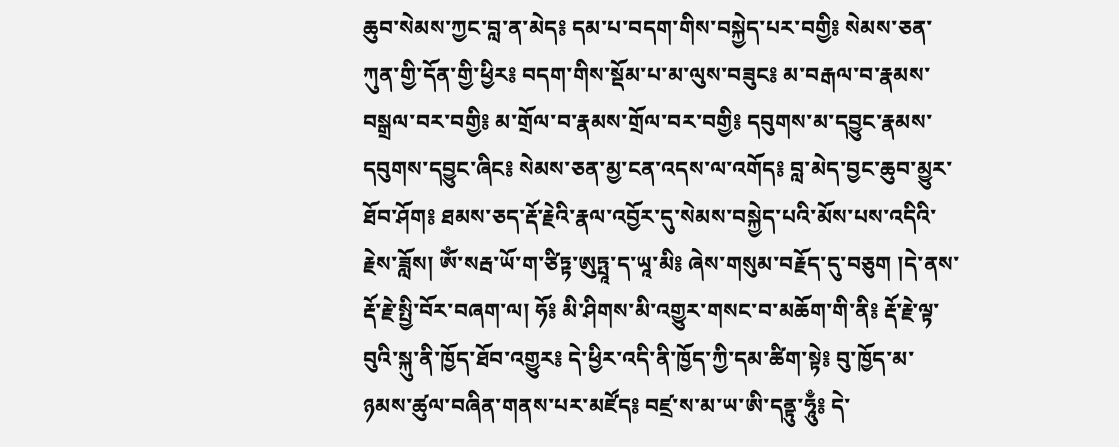ཆུབ་སེམས་ཀྱང་བླ་ན་མེད༔ དམ་པ་བདག་གིས་བསྐྱེད་པར་བགྱི༔ སེམས་ཅན་ཀུན་གྱི་དོན་གྱི་ཕྱིར༔ བདག་གིས་སྡོམ་པ་མ་ལུས་བཟུང༔ མ་བརྒལ་བ་རྣམས་བསྒྲལ་བར་བགྱི༔ མ་གྲོལ་བ་རྣམས་གྲོལ་བར་བགྱི༔ དབུགས་མ་དབྱུང་རྣམས་དབུགས་དབྱུང་ཞིང༔ སེམས་ཅན་མྱ་ངན་འདས་ལ་འགོད༔ བླ་མེད་བྱང་ཆུབ་མྱུར་ཐོབ་ཤོག༔ ཐམས་ཅད་རྡོ་རྗེའི་རྣལ་འབྱོར་དུ་སེམས་བསྐྱེད་པའི་མོས་པས་འདིའི་རྗེས་ཟློས། ཨོཾ་སརྦ་ཡོ་ག་ཙིཏྟ་ཨུཏྤཱ་ད་ཡཱ་མི༔ ཞེས་གསུམ་བརྗོད་དུ་བཅུག །དེ་ནས་རྡོ་རྗེ་སྤྱི་བོར་བཞག་ལ། ཧོ༔ མི་ཤིགས་མི་འགྱུར་གསང་བ་མཆོག་གི་ནི༔ རྡོ་རྗེ་ལྟ་བུའི་སྐུ་ནི་ཁྱོད་ཐོབ་འགྱུར༔ དེ་ཕྱིར་འདི་ནི་ཁྱོད་ཀྱི་དམ་ཚིག་སྟེ༔ བུ་ཁྱོད་མ་ཉམས་ཚུལ་བཞིན་གནས་པར་མཛོད༔ བཛྲ་ས་མ་ཡ་ཨི་དནྟུ་ཧཱུྃ༔ དེ་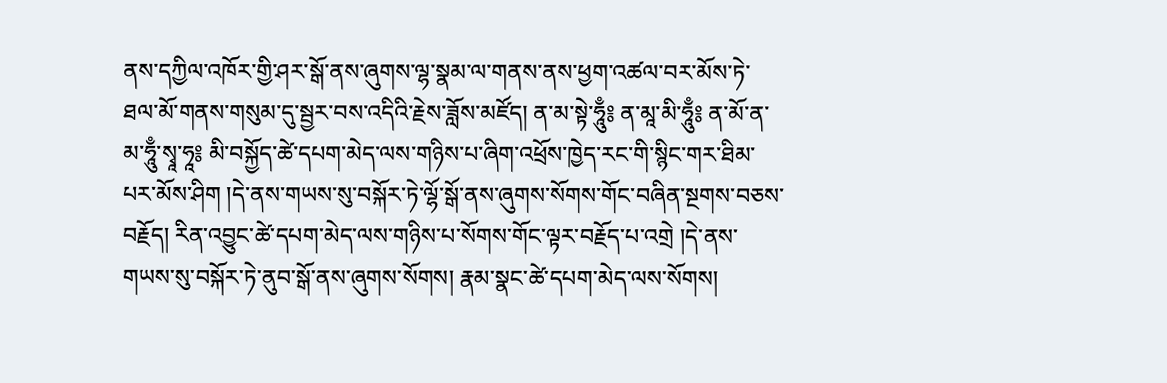ནས་དཀྱིལ་འཁོར་གྱི་ཤར་སྒོ་ནས་ཞུགས་ལྷ་སྣམ་ལ་གནས་ནས་ཕྱག་འཚལ་བར་མོས་ཏེ་ཐལ་མོ་གནས་གསུམ་དུ་སྦྱར་བས་འདིའི་རྗེས་ཟློས་མཛོད། ན་མ་སྟེ་ཧཱུྃ༔ ན་མཱ་མི་ཧཱུྃ༔ ན་མོ་ན་མ་ཧཱུྃ་སྭཱ་ཧཱ༔ མི་བསྐྱོད་ཚེ་དཔག་མེད་ལས་གཉིས་པ་ཞིག་འཕྲོས་ཁྱེད་རང་གི་སྙིང་གར་ཐིམ་པར་མོས་ཤིག །དེ་ནས་གཡས་སུ་བསྐོར་ཏེ་ལྷོ་སྒོ་ནས་ཞུགས་སོགས་གོང་བཞིན་སྔགས་བཅས་བརྗོད། རིན་འབྱུང་ཚེ་དཔག་མེད་ལས་གཉིས་པ་སོགས་གོང་ལྟར་བརྗོད་པ་འགྲེ །དེ་ནས་གཡས་སུ་བསྐོར་ཏེ་ནུབ་སྒོ་ནས་ཞུགས་སོགས། རྣམ་སྣང་ཚེ་དཔག་མེད་ལས་སོགས།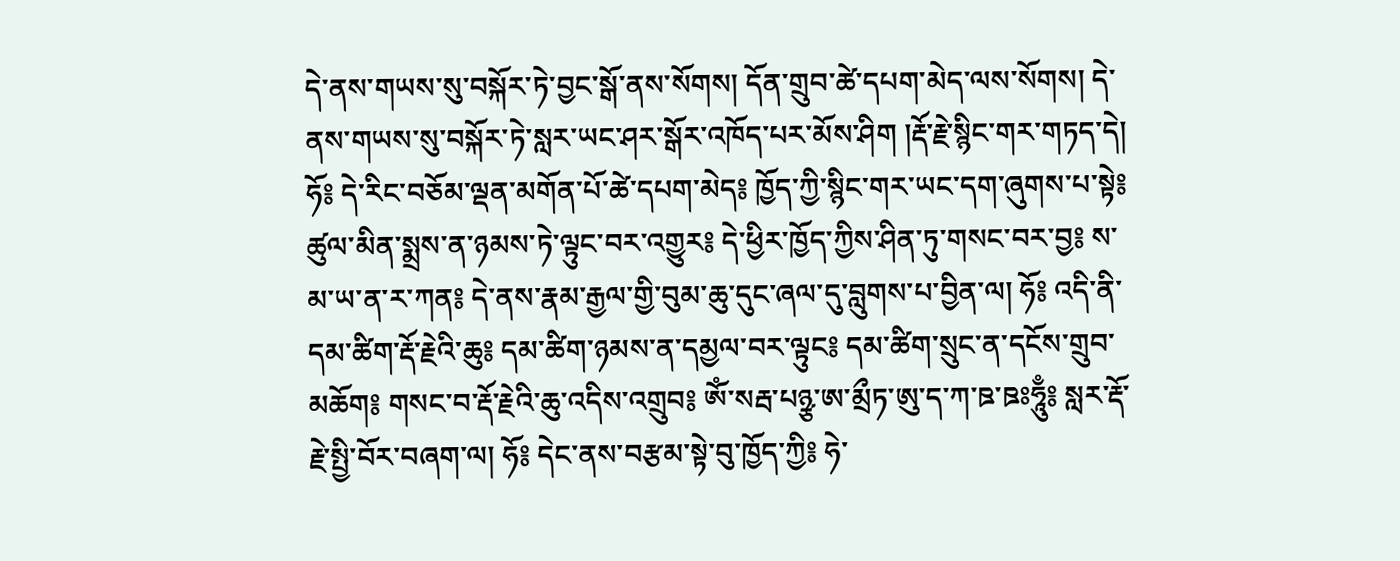དེ་ནས་གཡས་སུ་བསྐོར་ཏེ་བྱང་སྒོ་ནས་སོགས། དོན་གྲུབ་ཚེ་དཔག་མེད་ལས་སོགས། དེ་ནས་གཡས་སུ་བསྐོར་ཏེ་སླར་ཡང་ཤར་སྒོར་འཁོད་པར་མོས་ཤིག །རྡོ་རྗེ་སྙིང་གར་གཏད་དེ། ཧོ༔ དེ་རིང་བཅོམ་ལྡན་མགོན་པོ་ཚེ་དཔག་མེད༔ ཁྱོད་ཀྱི་སྙིང་གར་ཡང་དག་ཞུགས་པ་སྟེ༔ ཚུལ་མིན་སྨྲས་ན་ཉམས་ཏེ་ལྟུང་བར་འགྱུར༔ དེ་ཕྱིར་ཁྱོད་ཀྱིས་ཤིན་ཏུ་གསང་བར་བྱ༔ ས་མ་ཡ་ན་ར་ཀན༔ དེ་ནས་རྣམ་རྒྱལ་གྱི་བུམ་ཆུ་དུང་ཞལ་དུ་བླུགས་པ་བྱིན་ལ། ཧོ༔ འདི་ནི་དམ་ཚིག་རྡོ་རྗེའི་ཆུ༔ དམ་ཚིག་ཉམས་ན་དམྱལ་བར་ལྟུང༔ དམ་ཚིག་སྲུང་ན་དངོས་གྲུབ་མཆོག༔ གསང་བ་རྡོ་རྗེའི་ཆུ་འདིས་འགྲུབ༔ ཨོཾ་སརྦ་པཉྩ་ཨ་མྲྀཏ་ཨུ་ད་ཀ་ཋ་ཋཿཧཱུྃ༔ སླར་རྡོ་རྗེ་སྤྱི་བོར་བཞག་ལ། ཧོ༔ དེང་ནས་བརྩམ་སྟེ་བུ་ཁྱོད་ཀྱི༔ ཧེ་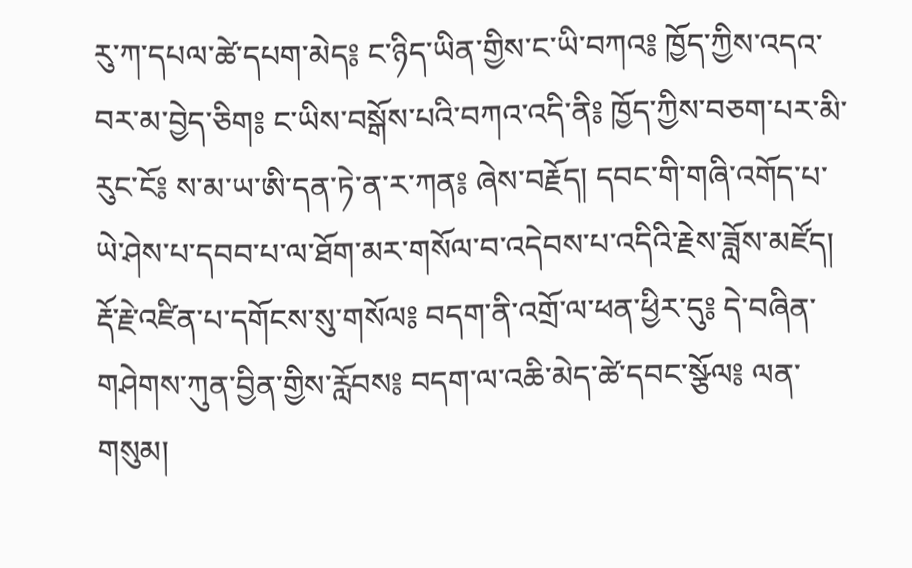རུ་ཀ་དཔལ་ཚེ་དཔག་མེད༔ ང་ཉིད་ཡིན་གྱིས་ང་ཡི་བཀའ༔ ཁྱོད་ཀྱིས་འདའ་བར་མ་བྱེད་ཅིག༔ ང་ཡིས་བསྒོས་པའི་བཀའ་འདི་ནི༔ ཁྱོད་ཀྱིས་བཅག་པར་མི་རུང་ངོ༔ ས་མ་ཡ་ཨི་དན་ཏེ་ན་ར་ཀན༔ ཞེས་བརྗོད། དབང་གི་གཞི་འགོད་པ་ཡེ་ཤེས་པ་དབབ་པ་ལ་ཐོག་མར་གསོལ་བ་འདེབས་པ་འདིའི་རྗེས་ཟློས་མཛོད། རྡོ་རྗེ་འཛིན་པ་དགོངས་སུ་གསོལ༔ བདག་ནི་འགྲོ་ལ་ཕན་ཕྱིར་དུ༔ དེ་བཞིན་གཤེགས་ཀུན་བྱིན་གྱིས་རློབས༔ བདག་ལ་འཆི་མེད་ཚེ་དབང་སྩོལ༔ ལན་གསུམ།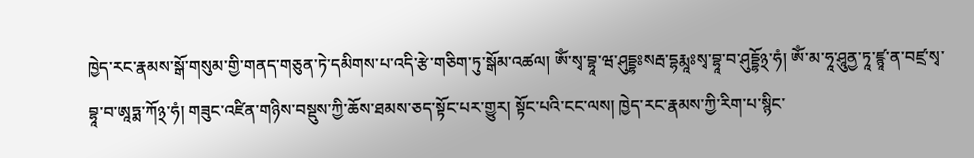ཁྱེད་རང་རྣམས་སྒོ་གསུམ་གྱི་གནད་གཅུན་ཏེ་དམིགས་པ་འདི་རྩེ་གཅིག་ཏུ་སྒོམ་འཚལ། ཨོཾ་སྭ་བྷཱ་ཝ་ཤུདྡྷཿསརྦ་དྷརྨཱཿསྭ་བྷཱ་བ་ཤུདྡྷོ྅་ཧཾ། ཨོཾ་མ་ཧཱ་ཤཱུནྱ་ཏཱ་ཛྙཱ་ན་བཛྲ་སྭ་བྷཱ་བ་ཨཱཏྨ་ཀོ྅་ཧཾ། གཟུང་འཛིན་གཉིས་བསྡུས་ཀྱི་ཆོས་ཐམས་ཅད་སྟོང་པར་གྱུར། སྟོང་པའི་ངང་ལས། ཁྱེད་རང་རྣམས་ཀྱི་རིག་པ་སྙིང་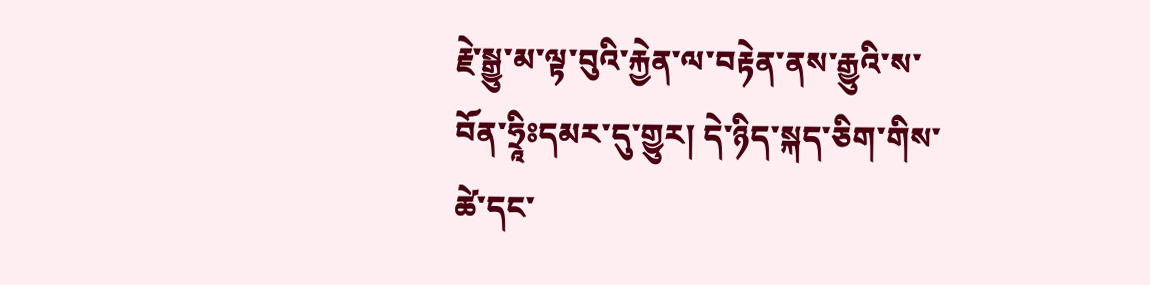རྗེ་སྒྱུ་མ་ལྟ་བུའི་རྐྱེན་ལ་བརྟེན་ནས་རྒྱུའི་ས་བོན་ཧྲཱིཿདམར་དུ་གྱུར། དེ་ཉིད་སྐད་ཅིག་གིས་ཚེ་དང་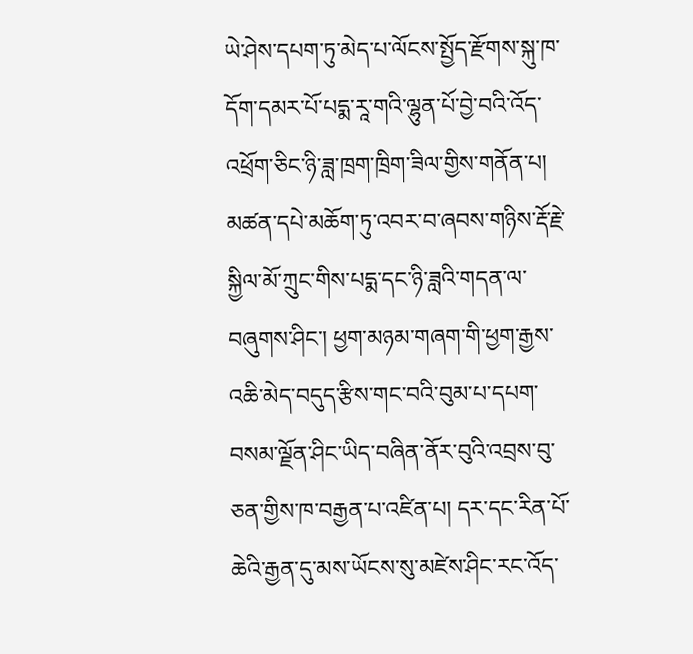ཡེ་ཤེས་དཔག་ཏུ་མེད་པ་ལོངས་སྤྱོད་རྫོགས་སྐུ་ཁ་དོག་དམར་པོ་པདྨ་རཱ་གའི་ལྷུན་པོ་བྱེ་བའི་འོད་འཕྲོག་ཅིང་ཉི་ཟླ་ཁྲག་ཁྲིག་ཟིལ་གྱིས་གནོན་པ། མཚན་དཔེ་མཆོག་ཏུ་འབར་བ་ཞབས་གཉིས་རྡོ་རྗེ་སྐྱིལ་མོ་ཀྲུང་གིས་པདྨ་དང་ཉི་ཟླའི་གདན་ལ་བཞུགས་ཤིང་། ཕྱག་མཉམ་གཞག་གི་ཕྱག་རྒྱས་འཆི་མེད་བདུད་རྩིས་གང་བའི་བུམ་པ་དཔག་བསམ་ལྗོན་ཤིང་ཡིད་བཞིན་ནོར་བུའི་འབྲས་བུ་ཅན་གྱིས་ཁ་བརྒྱན་པ་འཛིན་པ། དར་དང་རིན་པོ་ཆེའི་རྒྱན་དུ་མས་ཡོངས་སུ་མཛེས་ཤིང་རང་འོད་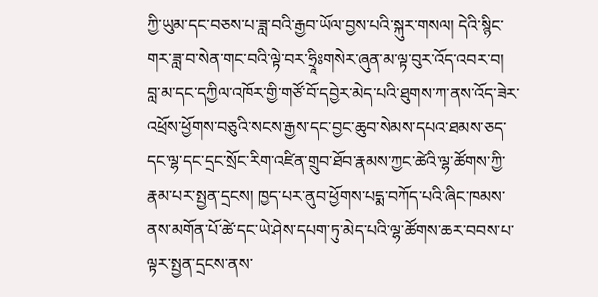ཀྱི་ཡུམ་དང་བཅས་པ་ཟླ་བའི་རྒྱབ་ཡོལ་བྱས་པའི་སྐུར་གསལ། དེའི་སྙིང་གར་ཟླ་བ་སེན་གང་བའི་ལྟེ་བར་ཧྲཱིཿགསེར་ཞུན་མ་ལྟ་བུར་འོད་འབར་བ། བླ་མ་དང་དཀྱིལ་འཁོར་གྱི་གཙོ་བོ་དབྱེར་མེད་པའི་ཐུགས་ཀ་ནས་འོད་ཟེར་འཕྲོས་ཕྱོགས་བཅུའི་སངས་རྒྱས་དང་བྱང་ཆུབ་སེམས་དཔའ་ཐམས་ཅད་དང་ལྷ་དང་དྲང་སྲོང་རིག་འཛིན་གྲུབ་ཐོབ་རྣམས་ཀྱང་ཚེའི་ལྷ་ཚོགས་ཀྱི་རྣམ་པར་སྤྱན་དྲངས། ཁྱད་པར་ནུབ་ཕྱོགས་པདྨ་བཀོད་པའི་ཞིང་ཁམས་ནས་མགོན་པོ་ཚེ་དང་ཡེ་ཤེས་དཔག་ཏུ་མེད་པའི་ལྷ་ཚོགས་ཆར་བབས་པ་ལྟར་སྤྱན་དྲངས་ནས་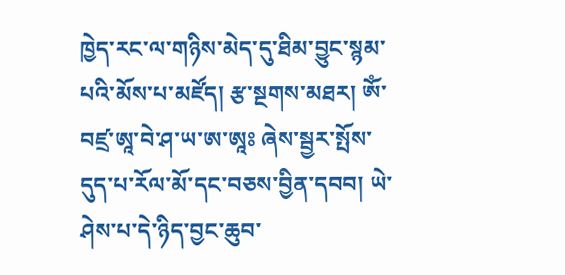ཁྱེད་རང་ལ་གཉིས་མེད་དུ་ཐིམ་བྱུང་སྙམ་པའི་མོས་པ་མཛོད། རྩ་སྔགས་མཐར། ཨོཾ་བཛྲ་ཨཱ་བེ་ཤ་ཡ་ཨ་ཨཱཿ ཞེས་སྦྱར་སྤོས་དུད་པ་རོལ་མོ་དང་བཅས་བྱིན་དབབ། ཡེ་ཤེས་པ་དེ་ཉིད་བྱང་ཆུབ་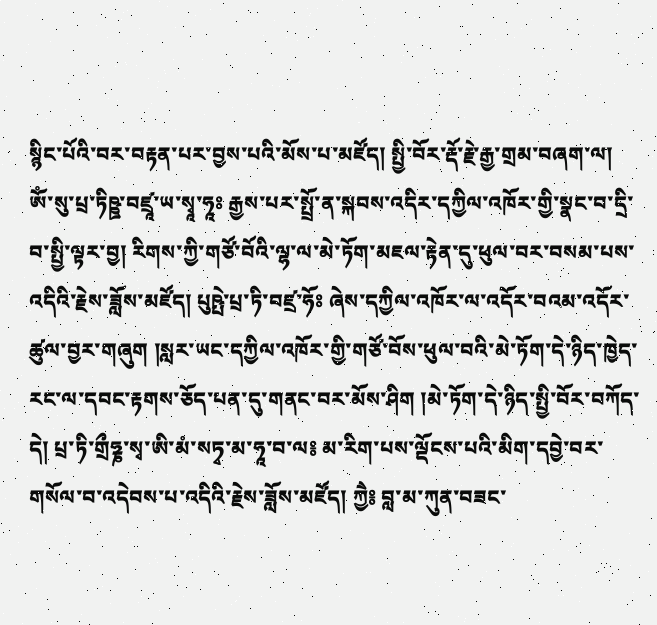སྙིང་པོའི་བར་བརྟན་པར་བྱས་པའི་མོས་པ་མཛོད། སྤྱི་བོར་རྡོ་རྗེ་རྒྱ་གྲམ་བཞག་ལ། ཨོཾ་སུ་པྲ་ཏིཥྛ་བཛྲཱ་ཡ་སྭཱ་ཧཱཿ རྒྱས་པར་སྤྲོ་ན་སྐབས་འདིར་དཀྱིལ་འཁོར་གྱི་སྣང་བ་དྲི་བ་སྤྱི་ལྟར་བྱ། རིགས་ཀྱི་གཙོ་བོའི་ལྷ་ལ་མེ་ཏོག་མཇལ་རྟེན་དུ་ཕུལ་བར་བསམ་པས་འདིའི་རྗེས་ཟློས་མཛོད། པུཥྤེ་པྲ་ཏི་བཛྲ་ཧོཿ ཞེས་དཀྱིལ་འཁོར་ལ་འདོར་བའམ་འདོར་ཚུལ་བྱར་གཞུག །སླར་ཡང་དཀྱིལ་འཁོར་གྱི་གཙོ་བོས་ཕུལ་བའི་མེ་ཏོག་དེ་ཉིད་ཁྱེད་རང་ལ་དབང་རྟགས་ཅོད་པན་དུ་གནང་བར་མོས་ཤིག །མེ་ཏོག་དེ་ཉིད་སྤྱི་བོར་བཀོད་དེ། པྲ་ཏི་གྲྀཧྞ་སྭ་ཨི་མཾ་སཏྭ་མ་ཧཱ་བ་ལ༔ མ་རིག་པས་ལྡོངས་པའི་མིག་དབྱེ་བར་གསོལ་བ་འདེབས་པ་འདིའི་རྗེས་ཟློས་མཛོད། ཀྱཻ༔ བླ་མ་ཀུན་བཟང་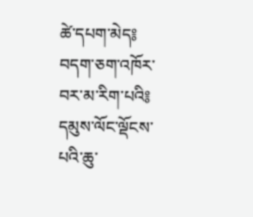ཚེ་དཔག་མེད༔ བདག་ཅག་འཁོར་བར་མ་རིག་པའི༔ དམུས་ལོང་ལྡོངས་པའི་ཆུ་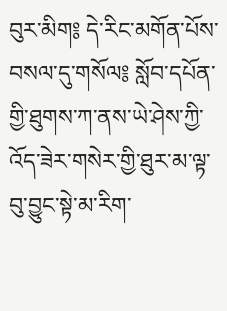བུར་མིག༔ དེ་རིང་མགོན་པོས་བསལ་དུ་གསོལ༔ སློབ་དཔོན་གྱི་ཐུགས་ཀ་ནས་ཡེ་ཤེས་ཀྱི་འོད་ཟེར་གསེར་གྱི་ཐུར་མ་ལྟ་བུ་བྱུང་སྟེ་མ་རིག་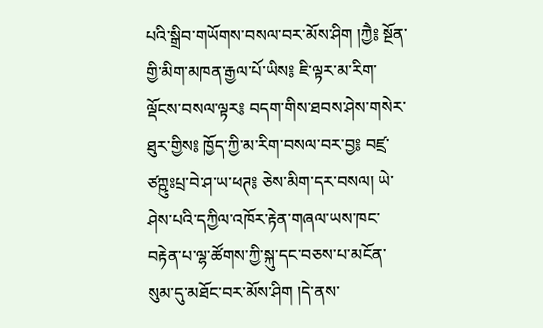པའི་སྒྲིབ་གཡོགས་བསལ་བར་མོས་ཤིག །ཀྱཻ༔ སྔོན་གྱི་མིག་མཁན་རྒྱལ་པོ་ཡིས༔ ཇི་ལྟར་མ་རིག་ལྡོངས་བསལ་ལྟར༔ བདག་གིས་ཐབས་ཤེས་གསེར་ཐུར་གྱིས༔ ཁྱོད་ཀྱི་མ་རིག་བསལ་བར་བྱ༔ བཛྲ་ཙཀྵུཿཔྲ་བེ་ཤ་ཡ་ཕཊ༔ ཅེས་མིག་དར་བསལ། ཡེ་ཤེས་པའི་དཀྱིལ་འཁོར་རྟེན་གཞལ་ཡས་ཁང་བརྟེན་པ་ལྷ་ཚོགས་ཀྱི་སྐུ་དང་བཅས་པ་མངོན་སུམ་དུ་མཐོང་བར་མོས་ཤིག །དེ་ནས་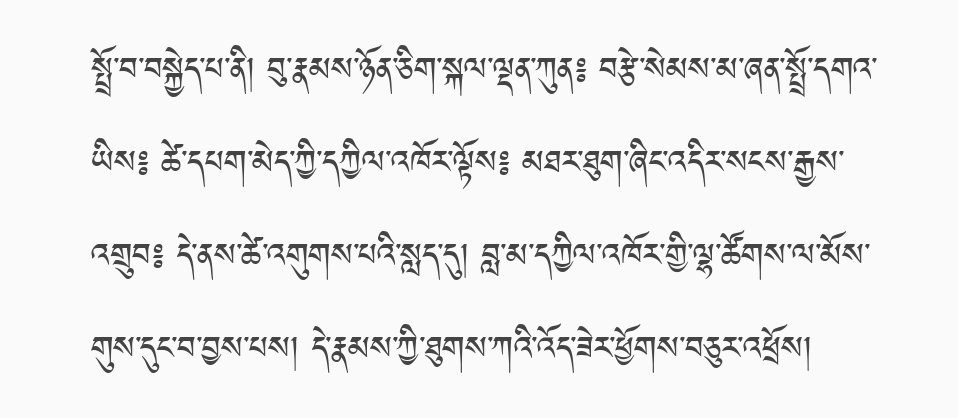སྤྲོ་བ་བསྐྱེད་པ་ནི། བུ་རྣམས་ཉོན་ཅིག་སྐལ་ལྡན་ཀུན༔ བརྩེ་སེམས་མ་ཞན་སྤྲོ་དགའ་ཡིས༔ ཚེ་དཔག་མེད་ཀྱི་དཀྱིལ་འཁོར་ལྟོས༔ མཐར་ཐུག་ཞིང་འདིར་སངས་རྒྱས་འགྲུབ༔ དེ་ནས་ཚེ་འགུགས་པའི་སླད་དུ། བླ་མ་དཀྱིལ་འཁོར་གྱི་ལྷ་ཚོགས་ལ་མོས་གུས་དུང་བ་བྱས་པས། དེ་རྣམས་ཀྱི་ཐུགས་ཀའི་འོད་ཟེར་ཕྱོགས་བཅུར་འཕྲོས།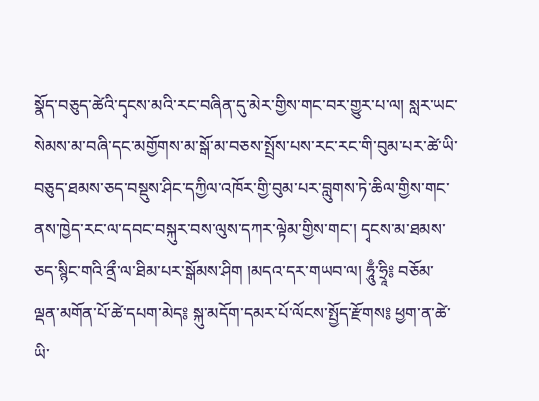སྣོད་བཅུད་ཚེའི་དྭངས་མའི་རང་བཞིན་དུ་མེར་གྱིས་གང་བར་གྱུར་པ་ལ། སླར་ཡང་སེམས་མ་བཞི་དང་མགྱོགས་མ་སྒོ་མ་བཅས་སྤྲོས་པས་རང་རང་གི་བུམ་པར་ཚེ་ཡི་བཅུད་ཐམས་ཅད་བསྡུས་ཤིང་དཀྱིལ་འཁོར་གྱི་བུམ་པར་བླུགས་ཏེ་ཆིལ་གྱིས་གང་ནས་ཁྱེད་རང་ལ་དབང་བསྐུར་བས་ལུས་དཀར་ལྟེམ་གྱིས་གང་། དྭངས་མ་ཐམས་ཅད་སྙིང་གའི་ནྲྀ་ལ་ཐིམ་པར་སྒོམས་ཤིག །མདའ་དར་གཡབ་ལ། ཧཱུྃ་ཧྲཱི༔ བཅོམ་ལྡན་མགོན་པོ་ཚེ་དཔག་མེད༔ སྐུ་མདོག་དམར་པོ་ལོངས་སྤྱོད་རྫོགས༔ ཕྱག་ན་ཚེ་ཡི་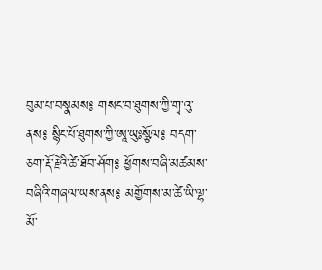བུམ་པ་བསྣམས༔ གསང་བ་ཐུགས་ཀྱི་གྭ་འུ་ནས༔ སྙིང་པོ་ཐུགས་ཀྱི་ཨཱ་ཡུཿསྩོལ༔ བདག་ཅག་རྡོ་རྗེའི་ཚེ་ཐོབ་ཤོག༔ ཕྱོགས་བཞི་མཚམས་བཞིའི་གཞལ་ཡས་ནས༔ མགྱོགས་མ་ཚེ་ཡི་ལྷ་མོ་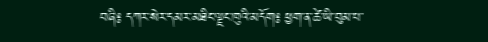བཞི༔ དཀར་སེར་དམར་མཐིང་ལྗང་ཁུའི་མདོག༔ ཕྱག་ན་ཚེ་ཡི་བུམ་པ་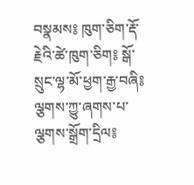བསྣམས༔ ཁུག་ཅིག་རྡོ་རྗེའི་ཚེ་ཁུག་ཅིག༔ སྒོ་སྲུང་ལྷ་མོ་ཕྱག་རྒྱ་བཞི༔ ལྕགས་ཀྱུ་ཞགས་པ་ལྕགས་སྒྲོག་དྲིལ༔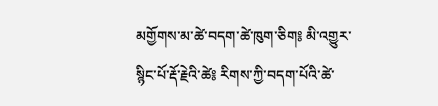མགྱོགས་མ་ཚེ་བདག་ཚེ་ཁུག་ཅིག༔ མི་འགྱུར་སྙིང་པོ་རྡོ་རྗེའི་ཚེ༔ རིགས་ཀྱི་བདག་པོའི་ཚེ་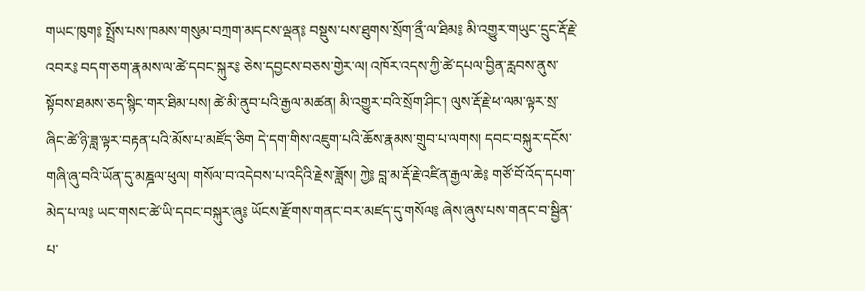གཡང་ཁུག༔ སྤྲོས་པས་ཁམས་གསུམ་བཀྲག་མདངས་ལྡན༔ བསྡུས་པས་ཐུགས་སྲོག་ནྲྀ་ལ་ཐིམ༔ མི་འགྱུར་གཡུང་དྲུང་རྡོ་རྗེ་འབར༔ བདག་ཅག་རྣམས་ལ་ཚེ་དབང་སྐུར༔ ཅེས་དབྱངས་བཅས་གྱེར་ལ། འཁོར་འདས་ཀྱི་ཚེ་དཔལ་བྱིན་རླབས་ནུས་སྟོབས་ཐམས་ཅད་སྙིང་གར་ཐིམ་པས། ཚེ་མི་ནུབ་པའི་རྒྱལ་མཚན། མི་འགྱུར་བའི་སྲོག་ཤིང་། ལུས་རྡོ་རྗེ་ཕ་ལམ་ལྟར་སྲ་ཞིང་ཚེ་ཉི་ཟླ་ལྟར་བརྟན་པའི་མོས་པ་མཛོད་ཅིག དེ་དག་གིས་འཇུག་པའི་ཆོས་རྣམས་གྲུབ་པ་ལགས། དབང་བསྐུར་དངོས་གཞི་ཞུ་བའི་ཡོན་དུ་མཎྜལ་ཕུལ། གསོལ་བ་འདེབས་པ་འདིའི་རྗེས་ཟློས། ཀྱེ༔ བླ་མ་རྡོ་རྗེ་འཛིན་རྒྱལ་ཆེ༔ གཙོ་བོ་འོད་དཔག་མེད་པ་ལ༔ ཡང་གསང་ཚེ་ཡི་དབང་བསྐུར་ཞུ༔ ཡོངས་རྫོགས་གནང་བར་མཛད་དུ་གསོལ༔ ཞེས་ཞུས་པས་གནང་བ་སྦྱིན་པ་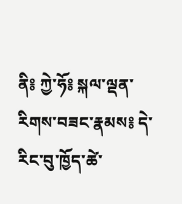ནི༔ ཀྱེ་ཧོ༔ སྐལ་ལྡན་རིགས་བཟང་རྣམས༔ དེ་རིང་བུ་ཁྱོད་ཚེ་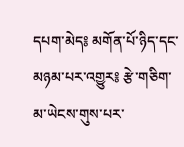དཔག་མེད༔ མགོན་པོ་ཉིད་དང་མཉམ་པར་འགྱུར༔ རྩེ་གཅིག་མ་ཡེངས་གུས་པར་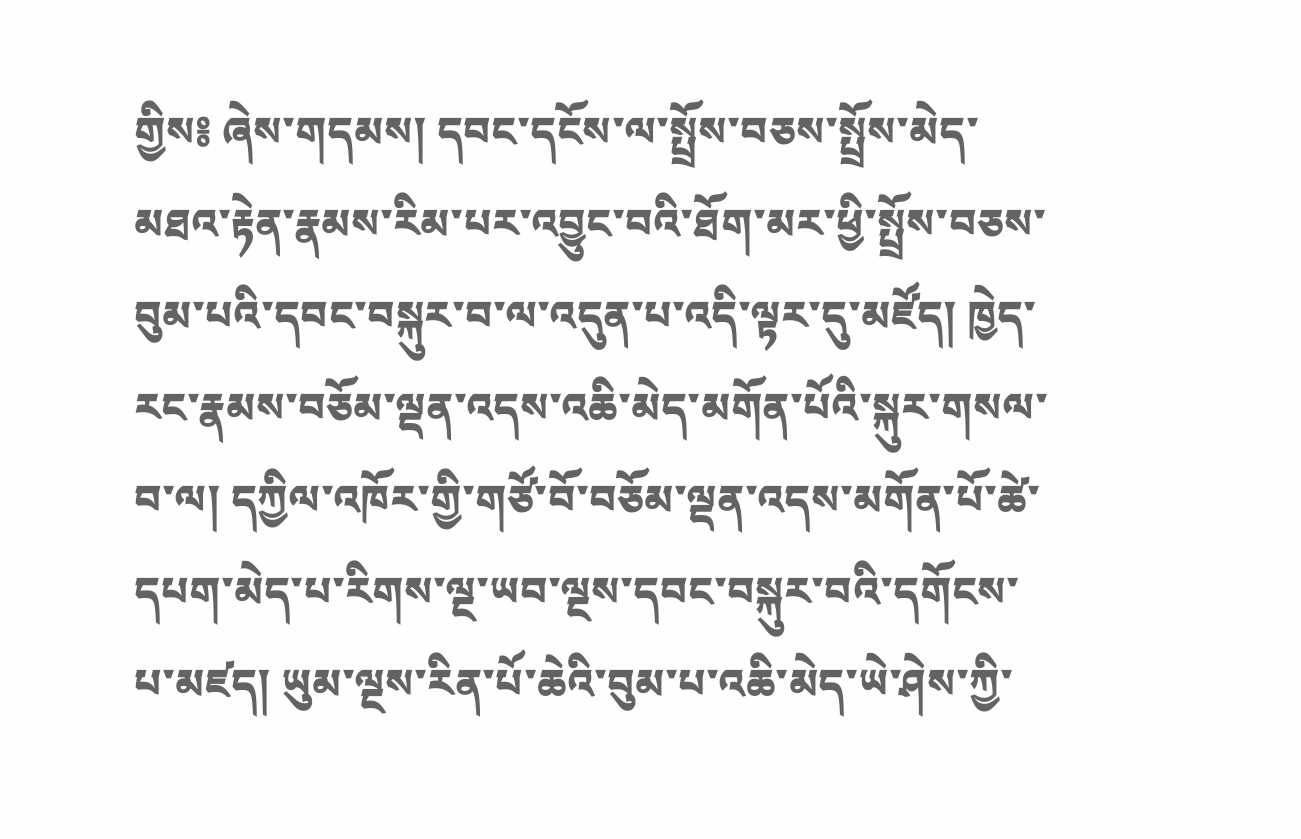གྱིས༔ ཞེས་གདམས། དབང་དངོས་ལ་སྤྲོས་བཅས་སྤྲོས་མེད་མཐའ་རྟེན་རྣམས་རིམ་པར་འབྱུང་བའི་ཐོག་མར་ཕྱི་སྤྲོས་བཅས་བུམ་པའི་དབང་བསྐུར་བ་ལ་འདུན་པ་འདི་ལྟར་དུ་མཛོད། ཁྱེད་རང་རྣམས་བཅོམ་ལྡན་འདས་འཆི་མེད་མགོན་པོའི་སྐུར་གསལ་བ་ལ། དཀྱིལ་འཁོར་གྱི་གཙོ་བོ་བཅོམ་ལྡན་འདས་མགོན་པོ་ཚེ་དཔག་མེད་པ་རིགས་ལྔ་ཡབ་ལྔས་དབང་བསྐུར་བའི་དགོངས་པ་མཛད། ཡུམ་ལྔས་རིན་པོ་ཆེའི་བུམ་པ་འཆི་མེད་ཡེ་ཤེས་ཀྱི་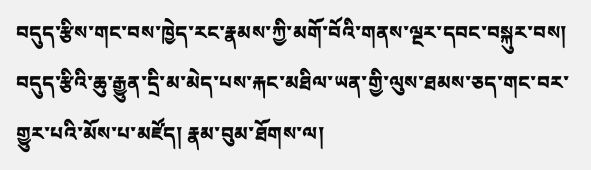བདུད་རྩིས་གང་བས་ཁྱེད་རང་རྣམས་ཀྱི་མགོ་བོའི་གནས་ལྔར་དབང་བསྐུར་བས། བདུད་རྩིའི་ཆུ་རྒྱུན་དྲི་མ་མེད་པས་རྐང་མཐིལ་ཡན་གྱི་ལུས་ཐམས་ཅད་གང་བར་གྱུར་པའི་མོས་པ་མཛོད། རྣམ་བུམ་ཐོགས་ལ།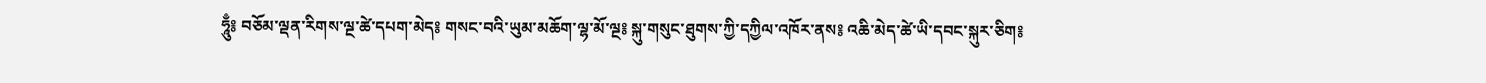ཧཱུྃ༔ བཅོམ་ལྡན་རིགས་ལྔ་ཚེ་དཔག་མེད༔ གསང་བའི་ཡུམ་མཆོག་ལྷ་མོ་ལྔ༔ སྐུ་གསུང་ཐུགས་ཀྱི་དཀྱིལ་འཁོར་ནས༔ འཆི་མེད་ཚེ་ཡི་དབང་སྐུར་ཅིག༔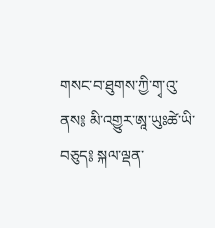གསང་བ་ཐུགས་ཀྱི་གྭ་འུ་ནས༔ མི་འགྱུར་ཨཱ་ཡུཿཚེ་ཡི་བཅུད༔ སྐལ་ལྡན་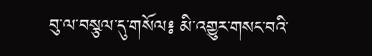བུ་ལ་བསྩལ་དུ་གསོལ༔ མི་འགྱུར་གསང་བའི་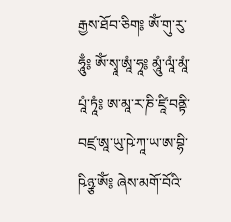རྒྱས་ཐོབ་ཅིག༔ ཨོཾ་གུ་རུ་ཧཱུྃ༔ ཨོཾ་སྭཱ་ཨཱཾ་ཧཱ༔ མཱུཾ་ལཱཾ་མཱཾ་པཱཾ་ཏཱཾ༔ ཨ་མཱ་ར་ཎི་ཛཱི་བནྟི་བཛྲ་ཨཱ་ཡུ་ཥེ་ཀཱ་ཡ་ཨ་བྷི་ཥིཉྩ་ཨོཾ༔ ཞེས་མགོ་བོའི་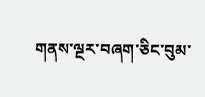གནས་ལྔར་བཞག་ཅིང་བུམ་